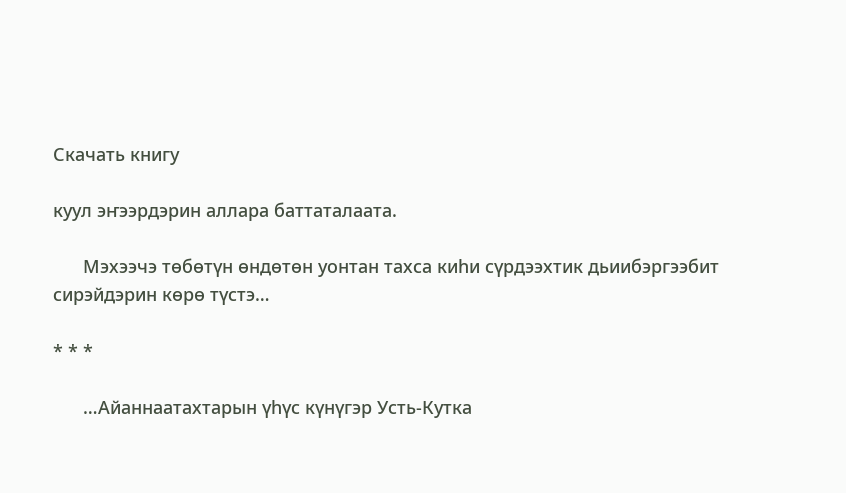Скачать книгу

куул эҥээрдэрин аллара баттаталаата.

      Мэхээчэ төбөтүн өндөтөн уонтан тахса киһи сүрдээхтик дьиибэргээбит сирэйдэрин көрө түстэ…

* * *

      …Айаннаатахтарын үһүс күнүгэр Усть-Кутка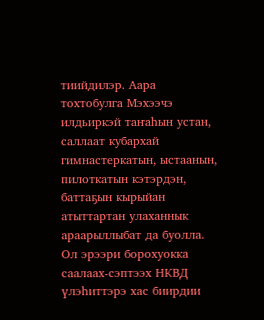тиийдилэр. Аара тохтобулга Мэхээчэ илдьиркэй таҥаһын устан, саллаат кубархай гимнастеркатын, ыстаанын, пилоткатын кэтэрдэн, баттаҕын кырыйан атыттартан улаханнык араарыллыбат да буолла. Ол эрээри борохуокка саалаах-сэптээх НКВД үлэһиттэрэ хас биирдии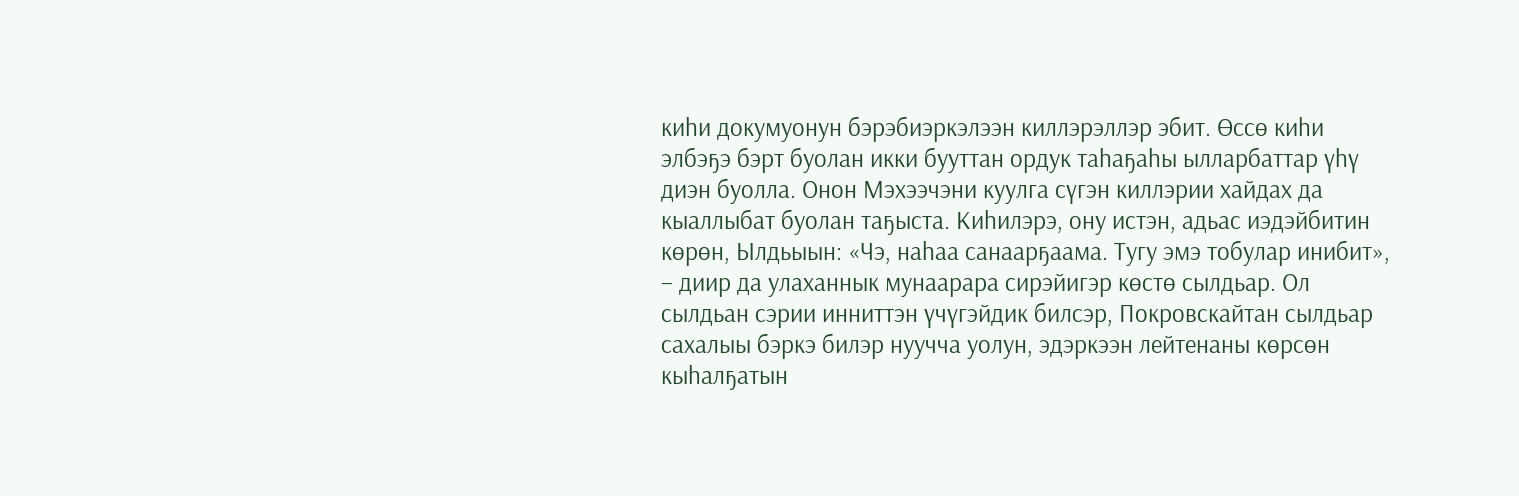киһи докумуонун бэрэбиэркэлээн киллэрэллэр эбит. Өссө киһи элбэҕэ бэрт буолан икки бууттан ордук таһаҕаһы ылларбаттар үһү диэн буолла. Онон Мэхээчэни куулга сүгэн киллэрии хайдах да кыаллыбат буолан таҕыста. Киһилэрэ, ону истэн, адьас иэдэйбитин көрөн, Ылдьыын: «Чэ, наһаа санаарҕаама. Тугу эмэ тобулар инибит», – диир да улаханнык мунаарара сирэйигэр көстө сылдьар. Ол сылдьан сэрии инниттэн үчүгэйдик билсэр, Покровскайтан сылдьар сахалыы бэркэ билэр нуучча уолун, эдэркээн лейтенаны көрсөн кыһалҕатын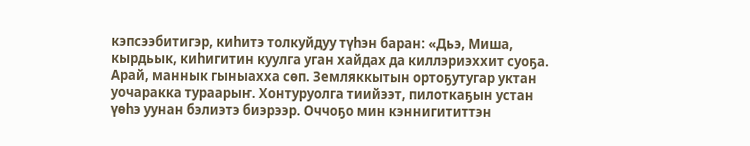кэпсээбитигэр, киһитэ толкуйдуу түһэн баран: «Дьэ, Миша, кырдьык, киһигитин куулга уган хайдах да киллэриэххит суоҕа. Арай, маннык гыныахха сөп. Земляккытын ортоҕутугар уктан уочаракка тураарыҥ. Хонтуруолга тиийээт, пилоткаҕын устан үөһэ уунан бэлиэтэ биэрээр. Оччоҕо мин кэннигититтэн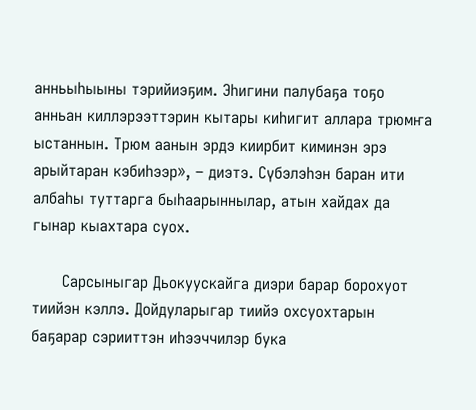анньыһыыны тэрийиэҕим. Эһигини палубаҕа тоҕо анньан киллэрээттэрин кытары киһигит аллара трюмҥа ыстаннын. Трюм аанын эрдэ киирбит киминэн эрэ арыйтаран кэбиһээр», – диэтэ. Сүбэлэһэн баран ити албаһы туттарга быһаарыннылар, атын хайдах да гынар кыахтара суох.

      Сарсыныгар Дьокуускайга диэри барар борохуот тиийэн кэллэ. Дойдуларыгар тиийэ охсуохтарын баҕарар сэрииттэн иһээччилэр бука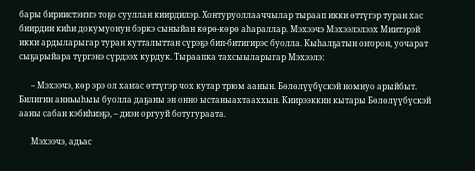бары бириистэҥҥэ тоҕо сууллан киирдилэр. Хонтуруоллааччылар тыраап икки өттүгэр туран хас биирдии киһи докумуонун бэркэ сыныйан көрө-көрө аһараллар. Мэхээчэ Мэхээлэлээх Миитэрэй икки ардыларыгар туран кутталыттан сүрэҕэ бип-битигирэс буолла. Кыһалҕатын оҥорон, уочарат сыҕарыйара түргэнэ сүрдээх курдук. Тыраапка тахсыыларыгар Мэхээлэ:

      – Мэхээчэ, көр эрэ ол хаҥас өттүгэр чох кутар трюм аанын. Бөлөлүүбүскэй номнуо арыйбыт. Билигин анньыһыы буолла даҕаны эн онно ыстаныахтааххын. Киирээккин кытары Бөлөлүүбүскэй ааны сабан кэбиһиэҕэ, – диэн оргууй ботугураата.

      Мэхээчэ, адьас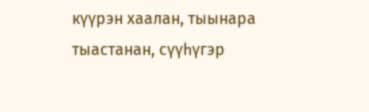күүрэн хаалан, тыынара тыастанан, сүүһүгэр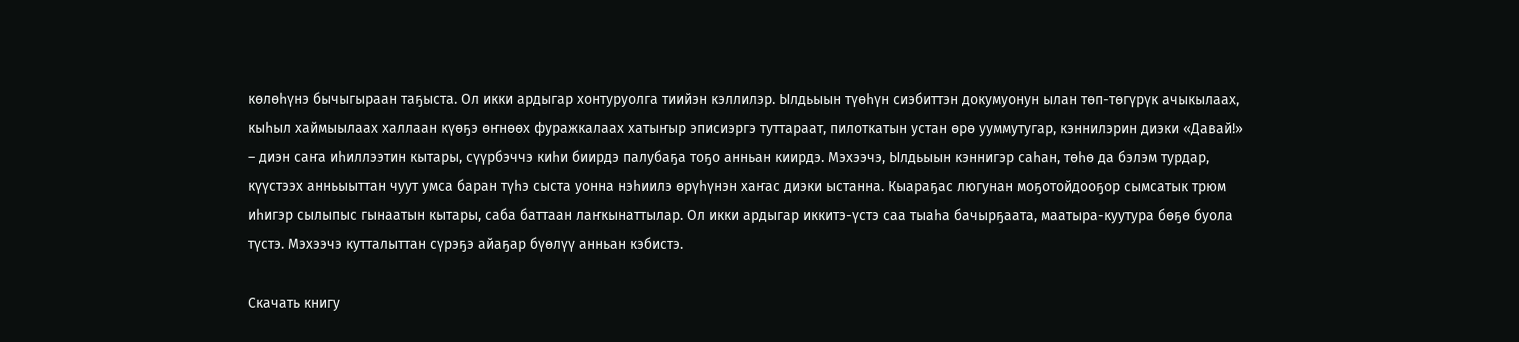көлөһүнэ бычыгыраан таҕыста. Ол икки ардыгар хонтуруолга тиийэн кэллилэр. Ылдьыын түөһүн сиэбиттэн докумуонун ылан төп-төгүрүк ачыкылаах, кыһыл хаймыылаах халлаан күөҕэ өҥнөөх фуражкалаах хатыҥыр эписиэргэ туттараат, пилоткатын устан өрө ууммутугар, кэннилэрин диэки «Давай!» – диэн саҥа иһиллээтин кытары, сүүрбэччэ киһи биирдэ палубаҕа тоҕо анньан киирдэ. Мэхээчэ, Ылдьыын кэннигэр саһан, төһө да бэлэм турдар, күүстээх анньыыттан чуут умса баран түһэ сыста уонна нэһиилэ өрүһүнэн хаҥас диэки ыстанна. Кыараҕас люгунан моҕотойдооҕор сымсатык трюм иһигэр сылыпыс гынаатын кытары, саба баттаан лаҥкынаттылар. Ол икки ардыгар иккитэ-үстэ саа тыаһа бачырҕаата, маатыра-куутура бөҕө буола түстэ. Мэхээчэ кутталыттан сүрэҕэ айаҕар бүөлүү анньан кэбистэ.

Скачать книгу